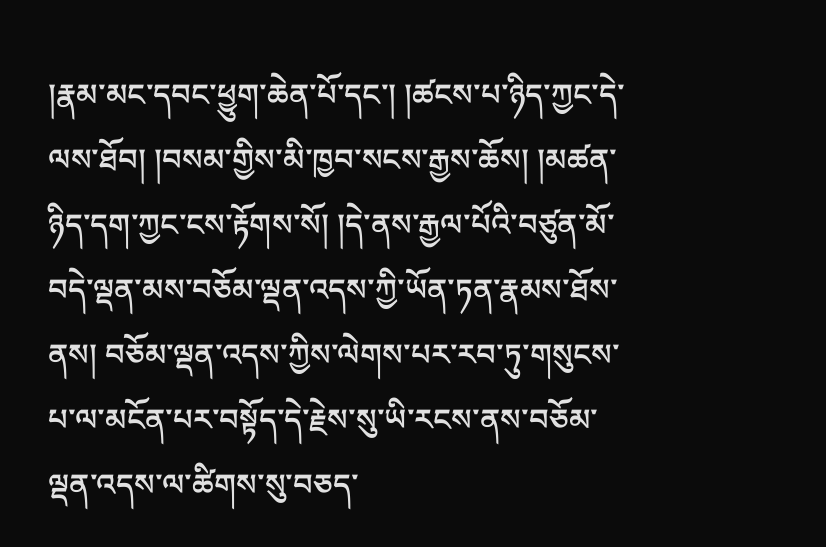།རྣམ་མང་དབང་ཕྱུག་ཆེན་པོ་དང་། །ཚངས་པ་ཉིད་ཀྱང་དེ་ལས་ཐོབ། །བསམ་གྱིས་མི་ཁྱབ་སངས་རྒྱས་ཆོས། །མཚན་ཉིད་དག་ཀྱང་ངས་རྟོགས་སོ། །དེ་ནས་རྒྱལ་པོའི་བཙུན་མོ་བདེ་ལྡན་མས་བཅོམ་ལྡན་འདས་ཀྱི་ཡོན་ཏན་རྣམས་ཐོས་ནས། བཅོམ་ལྡན་འདས་ཀྱིས་ལེགས་པར་རབ་ཏུ་གསུངས་པ་ལ་མངོན་པར་བསྟོད་དེ་རྗེས་སུ་ཡི་རངས་ནས་བཅོམ་ལྡན་འདས་ལ་ཚིགས་སུ་བཅད་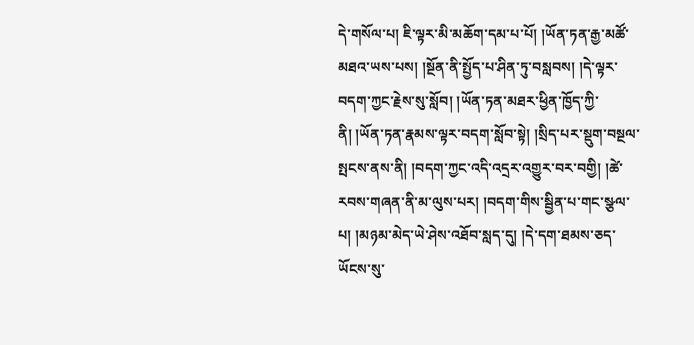དེ་གསོལ་པ། ཇི་ལྟར་མི་མཆོག་དམ་པ་པོ། །ཡོན་ཏན་རྒྱ་མཚོ་མཐའ་ཡས་པས། །སྔོན་ནི་སྤྱོད་པ་ཤིན་ཏུ་བསླབས། །དེ་ལྟར་བདག་ཀྱང་རྗེས་སུ་སློབ། །ཡོན་ཏན་མཐར་ཕྱིན་ཁྱོད་ཀྱི་ནི། །ཡོན་ཏན་རྣམས་ལྟར་བདག་སློབ་སྟེ། །སྲིད་པར་སྡུག་བསྔལ་སྤངས་ནས་ནི། །བདག་ཀྱང་འདི་འདྲར་འགྱུར་བར་བགྱི། །ཚེ་རབས་གཞན་ནི་མ་ལུས་པར། །བདག་གིས་སྦྱིན་པ་གང་སྩལ་པ། །མཉམ་མེད་ཡེ་ཤེས་འཐོབ་སླད་དུ། །དེ་དག་ཐམས་ཅད་ཡོངས་སུ་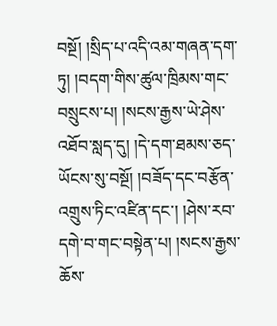བསྔོ། །སྲིད་པ་འདི་འམ་གཞན་དག་ཏུ། །བདག་གིས་ཚུལ་ཁྲིམས་གང་བསྲུངས་པ། །སངས་རྒྱས་ཡེ་ཤེས་འཐོབ་སླད་དུ། །དེ་དག་ཐམས་ཅད་ཡོངས་སུ་བསྔོ། །བཟོད་དང་བརྩོན་འགྲུས་ཏིང་འཛིན་དང་། །ཤེས་རབ་དགེ་བ་གང་བསྟེན་པ། །སངས་རྒྱས་ཆོས་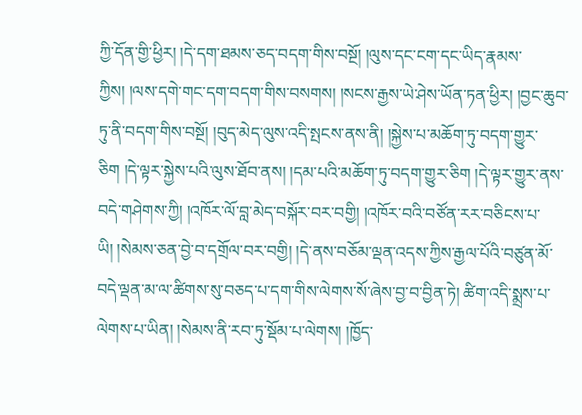ཀྱི་དོན་གྱི་ཕྱིར། །དེ་དག་ཐམས་ཅད་བདག་གིས་བསྔོ། །ལུས་དང་ངག་དང་ཡིད་རྣམས་ཀྱིས། །ལས་དགེ་གང་དག་བདག་གིས་བསགས། །སངས་རྒྱས་ཡེ་ཤེས་ཡོན་ཏན་ཕྱིར། །བྱང་ཆུབ་ཏུ་ནི་བདག་གིས་བསྔོ། །བུད་མེད་ལུས་འདི་སྤངས་ནས་ནི། །སྐྱེས་པ་མཆོག་ཏུ་བདག་གྱུར་ཅིག །དེ་ལྟར་སྐྱེས་པའི་ལུས་ཐོབ་ནས། །དམ་པའི་མཆོག་ཏུ་བདག་གྱུར་ཅིག །དེ་ལྟར་གྱུར་ནས་བདེ་གཤེགས་ཀྱི། །འཁོར་ལོ་བླ་མེད་བསྐོར་བར་བགྱི། །འཁོར་བའི་བཙོན་རར་བཅིངས་པ་ཡི། །སེམས་ཅན་བྱེ་བ་དགྲོལ་བར་བགྱི། །དེ་ནས་བཅོམ་ལྡན་འདས་ཀྱིས་རྒྱལ་པོའི་བཙུན་མོ་བདེ་ལྡན་མ་ལ་ཚིགས་སུ་བཅད་པ་དག་གིས་ལེགས་སོ་ཞེས་བྱ་བ་བྱིན་ཏེ། ཚིག་འདི་སྨྲས་པ་ལེགས་པ་ཡིན། །སེམས་ནི་རབ་ཏུ་སྡོམ་པ་ལེགས། །ཁྱོད་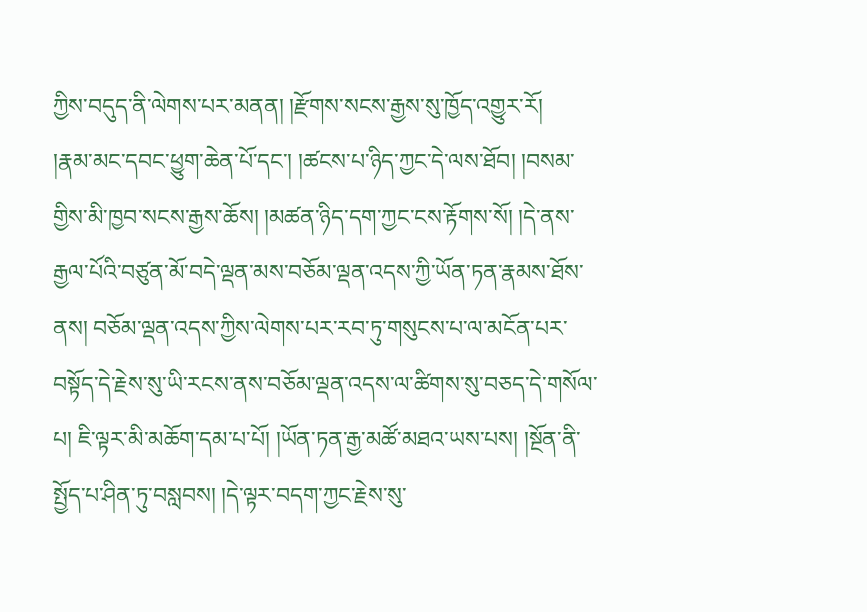ཀྱིས་བདུད་ནི་ལེགས་པར་མནན། །རྫོགས་སངས་རྒྱས་སུ་ཁྱོད་འགྱུར་རོ།
།རྣམ་མང་དབང་ཕྱུག་ཆེན་པོ་དང་། །ཚངས་པ་ཉིད་ཀྱང་དེ་ལས་ཐོབ། །བསམ་གྱིས་མི་ཁྱབ་སངས་རྒྱས་ཆོས། །མཚན་ཉིད་དག་ཀྱང་ངས་རྟོགས་སོ། །དེ་ནས་རྒྱལ་པོའི་བཙུན་མོ་བདེ་ལྡན་མས་བཅོམ་ལྡན་འདས་ཀྱི་ཡོན་ཏན་རྣམས་ཐོས་ནས། བཅོམ་ལྡན་འདས་ཀྱིས་ལེགས་པར་རབ་ཏུ་གསུངས་པ་ལ་མངོན་པར་བསྟོད་དེ་རྗེས་སུ་ཡི་རངས་ནས་བཅོམ་ལྡན་འདས་ལ་ཚིགས་སུ་བཅད་དེ་གསོལ་པ། ཇི་ལྟར་མི་མཆོག་དམ་པ་པོ། །ཡོན་ཏན་རྒྱ་མཚོ་མཐའ་ཡས་པས། །སྔོན་ནི་སྤྱོད་པ་ཤིན་ཏུ་བསླབས། །དེ་ལྟར་བདག་ཀྱང་རྗེས་སུ་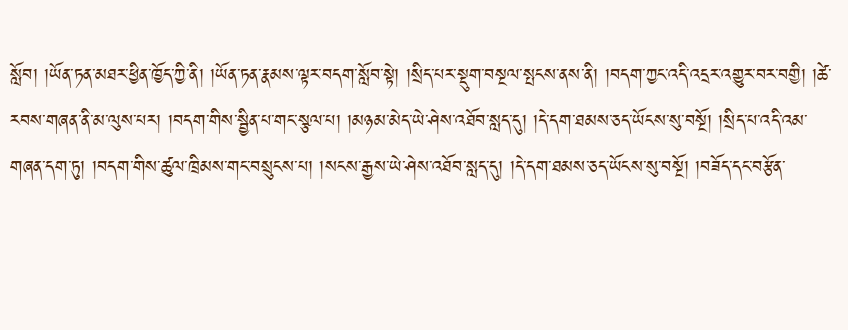སློབ། །ཡོན་ཏན་མཐར་ཕྱིན་ཁྱོད་ཀྱི་ནི། །ཡོན་ཏན་རྣམས་ལྟར་བདག་སློབ་སྟེ། །སྲིད་པར་སྡུག་བསྔལ་སྤངས་ནས་ནི། །བདག་ཀྱང་འདི་འདྲར་འགྱུར་བར་བགྱི། །ཚེ་རབས་གཞན་ནི་མ་ལུས་པར། །བདག་གིས་སྦྱིན་པ་གང་སྩལ་པ། །མཉམ་མེད་ཡེ་ཤེས་འཐོབ་སླད་དུ། །དེ་དག་ཐམས་ཅད་ཡོངས་སུ་བསྔོ། །སྲིད་པ་འདི་འམ་གཞན་དག་ཏུ། །བདག་གིས་ཚུལ་ཁྲིམས་གང་བསྲུངས་པ། །སངས་རྒྱས་ཡེ་ཤེས་འཐོབ་སླད་དུ། །དེ་དག་ཐམས་ཅད་ཡོངས་སུ་བསྔོ། །བཟོད་དང་བརྩོན་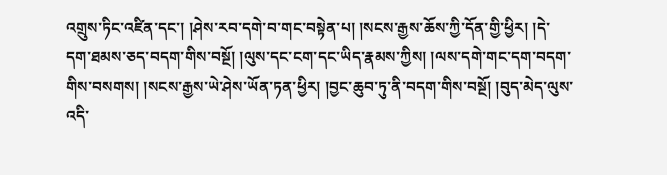འགྲུས་ཏིང་འཛིན་དང་། །ཤེས་རབ་དགེ་བ་གང་བསྟེན་པ། །སངས་རྒྱས་ཆོས་ཀྱི་དོན་གྱི་ཕྱིར། །དེ་དག་ཐམས་ཅད་བདག་གིས་བསྔོ། །ལུས་དང་ངག་དང་ཡིད་རྣམས་ཀྱིས། །ལས་དགེ་གང་དག་བདག་གིས་བསགས། །སངས་རྒྱས་ཡེ་ཤེས་ཡོན་ཏན་ཕྱིར། །བྱང་ཆུབ་ཏུ་ནི་བདག་གིས་བསྔོ། །བུད་མེད་ལུས་འདི་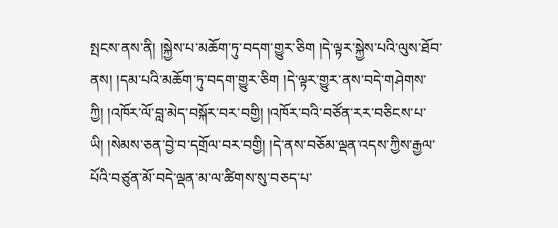སྤངས་ནས་ནི། །སྐྱེས་པ་མཆོག་ཏུ་བདག་གྱུར་ཅིག །དེ་ལྟར་སྐྱེས་པའི་ལུས་ཐོབ་ནས། །དམ་པའི་མཆོག་ཏུ་བདག་གྱུར་ཅིག །དེ་ལྟར་གྱུར་ནས་བདེ་གཤེགས་ཀྱི། །འཁོར་ལོ་བླ་མེད་བསྐོར་བར་བགྱི། །འཁོར་བའི་བཙོན་རར་བཅིངས་པ་ཡི། །སེམས་ཅན་བྱེ་བ་དགྲོལ་བར་བགྱི། །དེ་ནས་བཅོམ་ལྡན་འདས་ཀྱིས་རྒྱལ་པོའི་བཙུན་མོ་བདེ་ལྡན་མ་ལ་ཚིགས་སུ་བཅད་པ་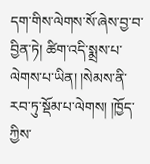དག་གིས་ལེགས་སོ་ཞེས་བྱ་བ་བྱིན་ཏེ། ཚིག་འདི་སྨྲས་པ་ལེགས་པ་ཡིན། །སེམས་ནི་རབ་ཏུ་སྡོམ་པ་ལེགས། །ཁྱོད་ཀྱིས་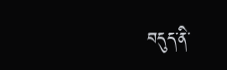བདུད་ནི་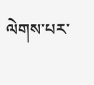ལེགས་པར་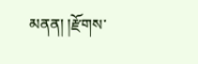མནན། །རྫོགས་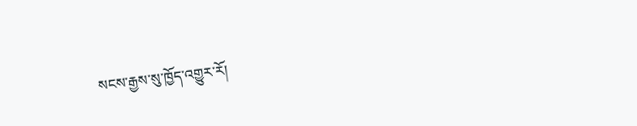སངས་རྒྱས་སུ་ཁྱོད་འགྱུར་རོ།